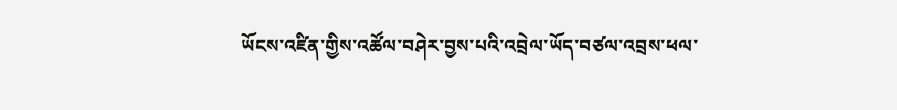ཡོངས་འཛིན་གྱིས་འཚོལ་བཤེར་བྱས་པའི་འབྲེལ་ཡོད་བཙལ་འབྲས་ཕལ་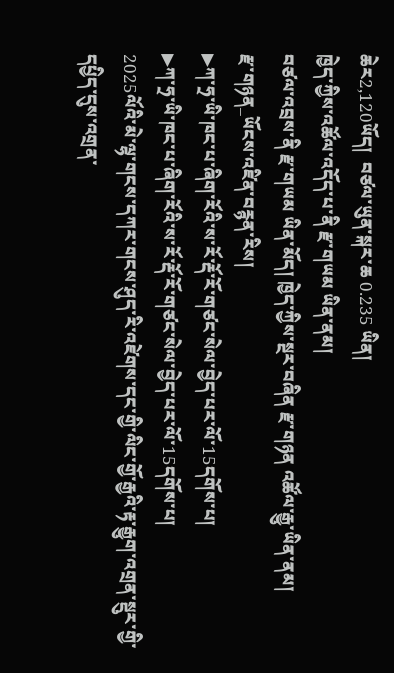ཆེར2,120ཡོད།  བཙལ་ཡུན་སྐར་ཆ 0.235 ཡིན།
ཁྱེད་ཀྱིས་འཚོལ་འདོད་པ་ནི རྫ་གཡམ ཡིན་ནམ།
བཙལ་འབྲས་ནི རྫ་གཡམ ཡིན་མོད། ཁྱེད་ཀྱིས་སྔར་བཞིན རྫ་གཉན འཚོལ་རྒྱུ་ཡིན་ནམ།
རྫ་གཉན_ཡོངས་འཛིན་བརྙན་རིས།
▶ཀ་ཧྲ་ཡི་ཁང་པ་ཞིག་རོའི་ས་རོ་རྡོ་རོ་གཙང་སེལ་བྱེད་པར་ལོ་15དགོས་པ།
▶ཀ་ཧྲ་ཡི་ཁང་པ་ཞིག་རོའི་ས་རོ་རྡོ་རོ་གཙང་སེལ་བྱེད་པར་ལོ་15དགོས་པ།
2025ལོའི་མེ་ལྷ་གངས་དཀར་གངས་ཤུད་རི་འཛེགས་དང་གྱི་ལིང་གྱོ་རྒྱའི་རྟ་རྒྱུག་འགྲན་སྡུར་གྱི་དཔྱིད་དུས་འགྲན་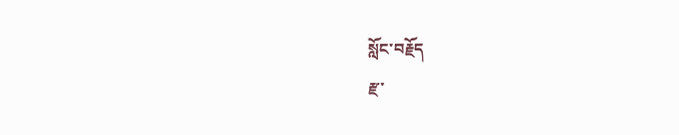སློང་བརྗོད
རྫ་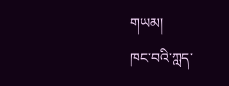གཡམ།
ཁང་བའི་ཀླད་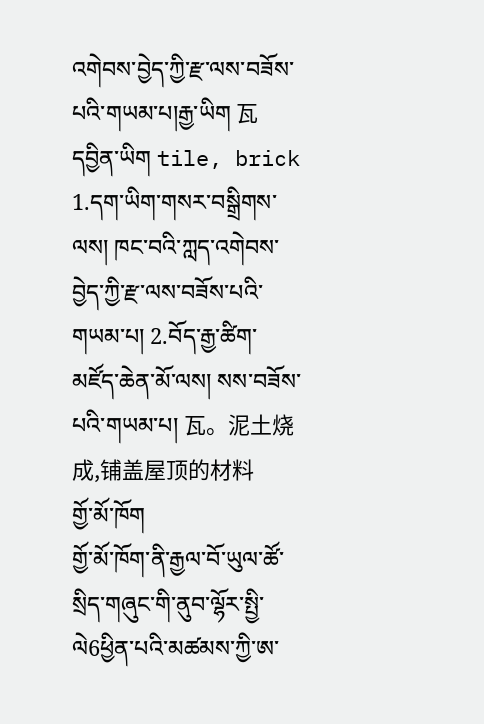འགེབས་བྱེད་ཀྱི་རྫ་ལས་བཟོས་པའི་གཡམ་པ།རྒྱ་ཡིག 瓦 དབྱིན་ཡིག tile, brick 1.དག་ཡིག་གསར་བསྒྲིགས་ལས། ཁང་བའི་ཀླད་འགེབས་བྱེད་ཀྱི་རྫ་ལས་བཟོས་པའི་གཡམ་པ། 2.བོད་རྒྱ་ཚིག་མཛོད་ཆེན་མོ་ལས། སས་བཟོས་པའི་གཡམ་པ། 瓦。泥土烧成,铺盖屋顶的材料
གྱོ་མོ་ཁོག
གྱོ་མོ་ཁོག་ནི་རྒྱལ་བོ་ཡུལ་ཚོ་སྲིད་གཞུང་གི་ནུབ་ལྷོར་སྤྱི་ལེ6ཕྱིན་པའི་མཚམས་ཀྱི་ཨ་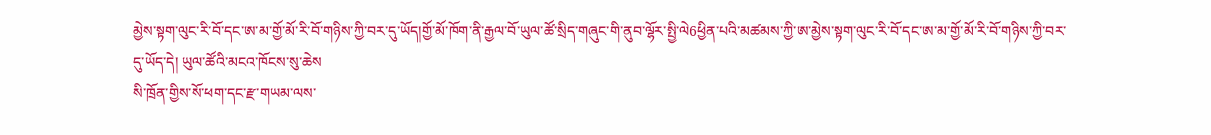མྱེས་སྟག་ལུང་རི་བོ་དང་ཨ་མ་གྱོ་མོ་རི་བོ་གཉིས་ཀྱི་བར་དུ་ཡོད།གྱོ་མོ་ཁོག་ནི་རྒྱལ་བོ་ཡུལ་ཚོ་སྲིད་གཞུང་གི་ནུབ་ལྷོར་སྤྱི་ལེ6ཕྱིན་པའི་མཚམས་ཀྱི་ཨ་མྱེས་སྟག་ལུང་རི་བོ་དང་ཨ་མ་གྱོ་མོ་རི་བོ་གཉིས་ཀྱི་བར་དུ་ཡོད་དེ། ཡུལ་ཚོའི་མངའ་ཁོངས་སུ་ཆེས
སི་ཁྲོན་གྱིས་སོ་ཕག་དང་རྫ་གཡམ་ལས་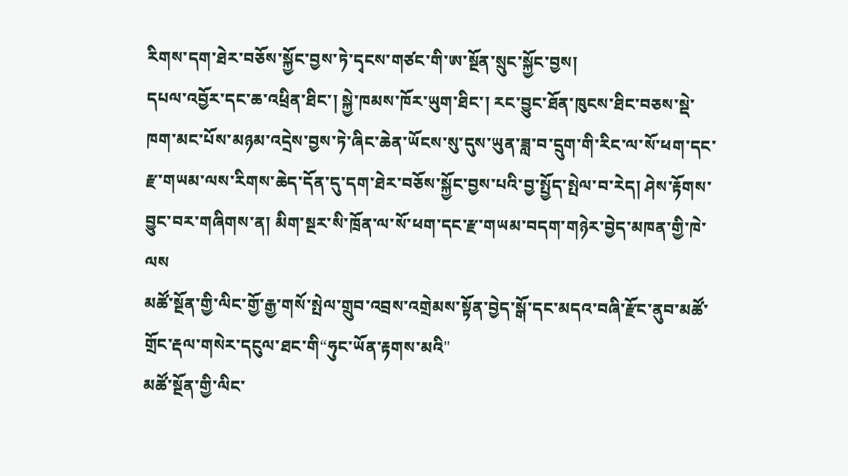རིགས་དག་ཐེར་བཅོས་སྐྱོང་བྱས་ཏེ་དྭངས་གཙང་གི་ཨ་སྔོན་སྲུང་སྐྱོང་བྱས།
དཔལ་འབྱོར་དང་ཆ་འཕྲིན་ཐིང་། སྐྱེ་ཁམས་ཁོར་ཡུག་ཐིང་། རང་བྱུང་ཐོན་ཁུངས་ཐིང་བཅས་སྡེ་ཁག་མང་པོས་མཉམ་འདྲེས་བྱས་ཏེ་ཞིང་ཆེན་ཡོངས་སུ་དུས་ཡུན་ཟླ་བ་དྲུག་གི་རིང་ལ་སོ་ཕག་དང་རྫ་གཡམ་ལས་རིགས་ཆེད་དོན་དུ་དག་ཐེར་བཅོས་སྐྱོང་བྱས་པའི་བྱ་སྤྱོད་སྤེལ་བ་རེད། ཤེས་རྟོགས་བྱུང་བར་གཞིགས་ན། མིག་སྔར་སི་ཁྲོན་ལ་སོ་ཕག་དང་རྫ་གཡམ་བདག་གཉེར་བྱེད་མཁན་གྱི་ཁེ་ལས
མཚོ་སྔོན་གྱི་ལིང་གྱོ་རྒྱ་གསོ་སྤེལ་གྲུབ་འབྲས་འགྲེམས་སྟོན་བྱེད་སྒོ་དང་མདའ་བཞི་རྫོང་ནུབ་མཚོ་གྲོང་རྡལ་གསེར་དངུལ་ཐང་གི“ཧུང་ཡོན་རྟགས་མའི"
མཚོ་སྔོན་གྱི་ལིང་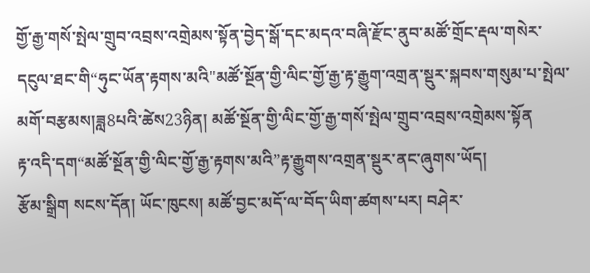གྱོ་རྒྱ་གསོ་སྤེལ་གྲུབ་འབྲས་འགྲེམས་སྟོན་བྱེད་སྒོ་དང་མདའ་བཞི་རྫོང་ནུབ་མཚོ་གྲོང་རྡལ་གསེར་དངུལ་ཐང་གི“ཧུང་ཡོན་རྟགས་མའི"མཚོ་སྔོན་གྱི་ལིང་གྱོ་རྒྱ་རྟ་རྒྱུག་འགྲན་སྡུར་སྐབས་གསུམ་པ་སྤེལ་མགོ་བརྩམས།ཟླ8པའི་ཚེས23ཉིན། མཚོ་སྔོན་གྱི་ལིང་གྱོ་རྒྱ་གསོ་སྤེལ་གྲུབ་འབྲས་འགྲེམས་སྟོན
རྟ་འདི་དག“མཚོ་སྔོན་གྱི་ལིང་གྱོ་རྒྱ་རྟགས་མའི”རྟ་རྒྱུགས་འགྲན་སྡུར་ནང་ཞུགས་ཡོད།
རྩོམ་སྒྲིག སངས་དོན། ཡོང་ཁུངས། མཚོ་བྱང་མདོ་ལ་བོད་ཡིག་ཚགས་པར། བཤེར་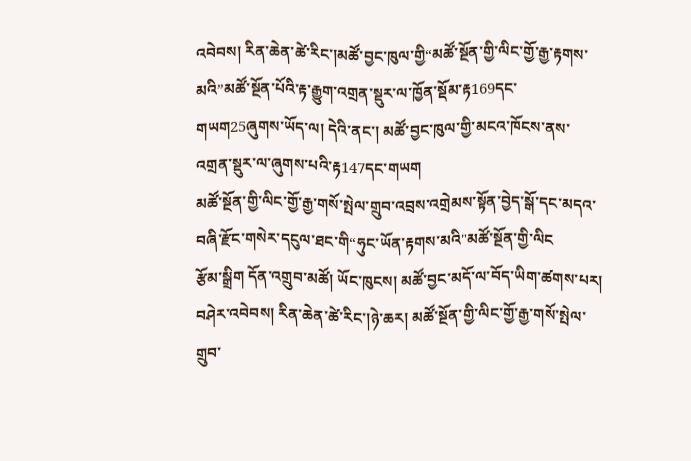འབེབས། རིན་ཆེན་ཚེ་རིང་།མཚོ་བྱང་ཁུལ་གྱི“མཚོ་སྔོན་གྱི་ལིང་གྱོ་རྒྱ་རྟགས་མའི”མཚོ་སྔོན་པོའི་རྟ་རྒྱུག་འགྲན་སྡུར་ལ་ཁྱོན་སྡོམ་རྟ169དང་གཡག25ཞུགས་ཡོད་ལ། དེའི་ནང་། མཚོ་བྱང་ཁུལ་གྱི་མངའ་ཁོངས་ནས་འགྲན་སྡུར་ལ་ཞུགས་པའི་རྟ147དང་གཡག
མཚོ་སྔོན་གྱི་ལིང་གྱོ་རྒྱ་གསོ་སྤེལ་གྲུབ་འབྲས་འགྲེམས་སྟོན་བྱེད་སྒོ་དང་མདའ་བཞི་རྫོང་གསེར་དངུལ་ཐང་གི“ཧུང་ཡོན་རྟགས་མའི"མཚོ་སྔོན་གྱི་ལིང
རྩོམ་སྒྲིག དོན་འགྲུབ་མཚོ། ཡོང་ཁུངས། མཚོ་བྱང་མདོ་ལ་བོད་ཡིག་ཚགས་པར། བཤེར་འབེབས། རིན་ཆེན་ཚེ་རིང་།ཉེ་ཆར། མཚོ་སྔོན་གྱི་ལིང་གྱོ་རྒྱ་གསོ་སྤེལ་གྲུབ་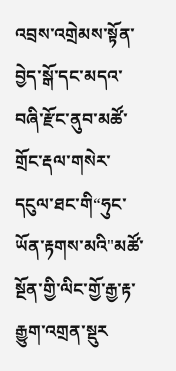འབྲས་འགྲེམས་སྟོན་བྱེད་སྒོ་དང་མདའ་བཞི་རྫོང་ནུབ་མཚོ་གྲོང་རྡལ་གསེར་དངུལ་ཐང་གི“ཧུང་ཡོན་རྟགས་མའི"མཚོ་སྔོན་གྱི་ལིང་གྱོ་རྒྱ་རྟ་རྒྱུག་འགྲན་སྡུར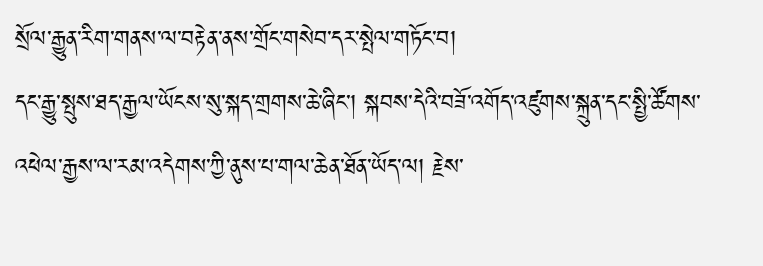སྲོལ་རྒྱུན་རིག་གནས་ལ་བརྟེན་ནས་གྲོང་གསེབ་དར་སྤེལ་གཏོང་བ།
དང་རྒྱུ་སྤུས་ཐད་རྒྱལ་ཡོངས་སུ་སྐད་གྲགས་ཆེ་ཞིང་། སྐབས་དེའི་བཟོ་འགོད་འཛུགས་སྐྲུན་དང་སྤྱི་ཚོགས་འཕེལ་རྒྱས་ལ་རམ་འདེགས་ཀྱི་ནུས་པ་གལ་ཆེན་ཐོན་ཡོད་ལ། རྗེས་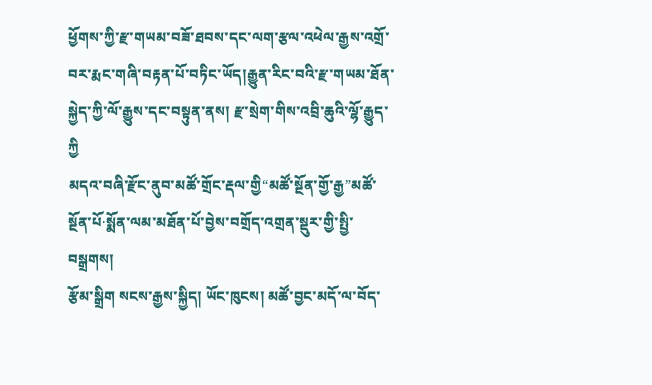ཕྱོགས་ཀྱི་རྫ་གཡམ་བཟོ་ཐབས་དང་ལག་རྩལ་འཕེལ་རྒྱས་འགྲོ་བར་རྨང་གཞི་བརྟན་པོ་བཏིང་ཡོད།རྒྱུན་རིང་བའི་རྫ་གཡམ་ཐོན་སྐྱེད་ཀྱི་ལོ་རྒྱུས་དང་བསྟུན་ནས། རྫ་སྲེག་གིས་འབྲི་ཆུའི་ལྷོ་རྒྱུད་ཀྱི
མདའ་བཞི་རྫོང་ནུབ་མཚོ་གྲོང་རྡལ་གྱི“མཚོ་སྔོན་གྱོ་རྒྱ”མཚོ་སྔོན་པོ·སྨོན་ལམ་མཐོན་པོ་བྱེས་བགྲོད་འགྲན་སྡུར་གྱི་སྤྱི་བསྒྲགས།
རྩོམ་སྒྲིག སངས་རྒྱས་སྐྱིད། ཡོང་ཁུངས། མཚོ་བྱང་མདོ་ལ་བོད་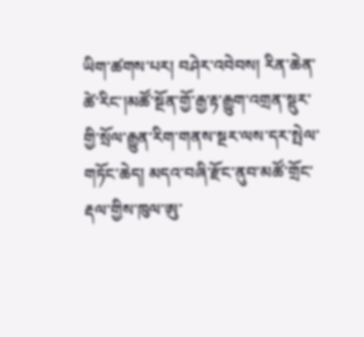ཡིག་ཚགས་པར། བཤེར་འབེབས། རིན་ཆེན་ཚེ་རིང་།མཚོ་སྔོན་གྱོ་རྒྱ་རྟ་རྒྱུག་འགྲན་སྡུར་གྱི་སྲོལ་རྒྱུན་རིག་གནས་སྔར་ལས་དར་སྤེལ་གཏོང་ཆེད། མདའ་བཞི་རྫོང་ནུབ་མཚོ་གྲོང་རྡལ་གྱིས་ཁུལ་ཨུ་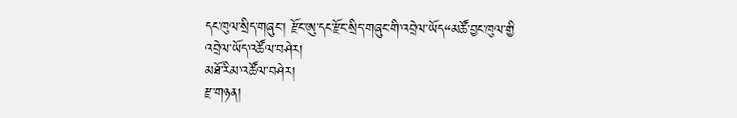དང་ཁུལ་སྲིད་གཞུང་། རྫོང་ཨུ་དང་རྫོང་སྲིད་གཞུང་གི་འབྲེལ་ཡོད“མཚོ་བྱང་ཁུལ་གྱི
འབྲེལ་ཡོད་འཚོལ་བཤེར།
མཐོ་རིམ་འཚོལ་བཤེར།
རྫ་གཉན།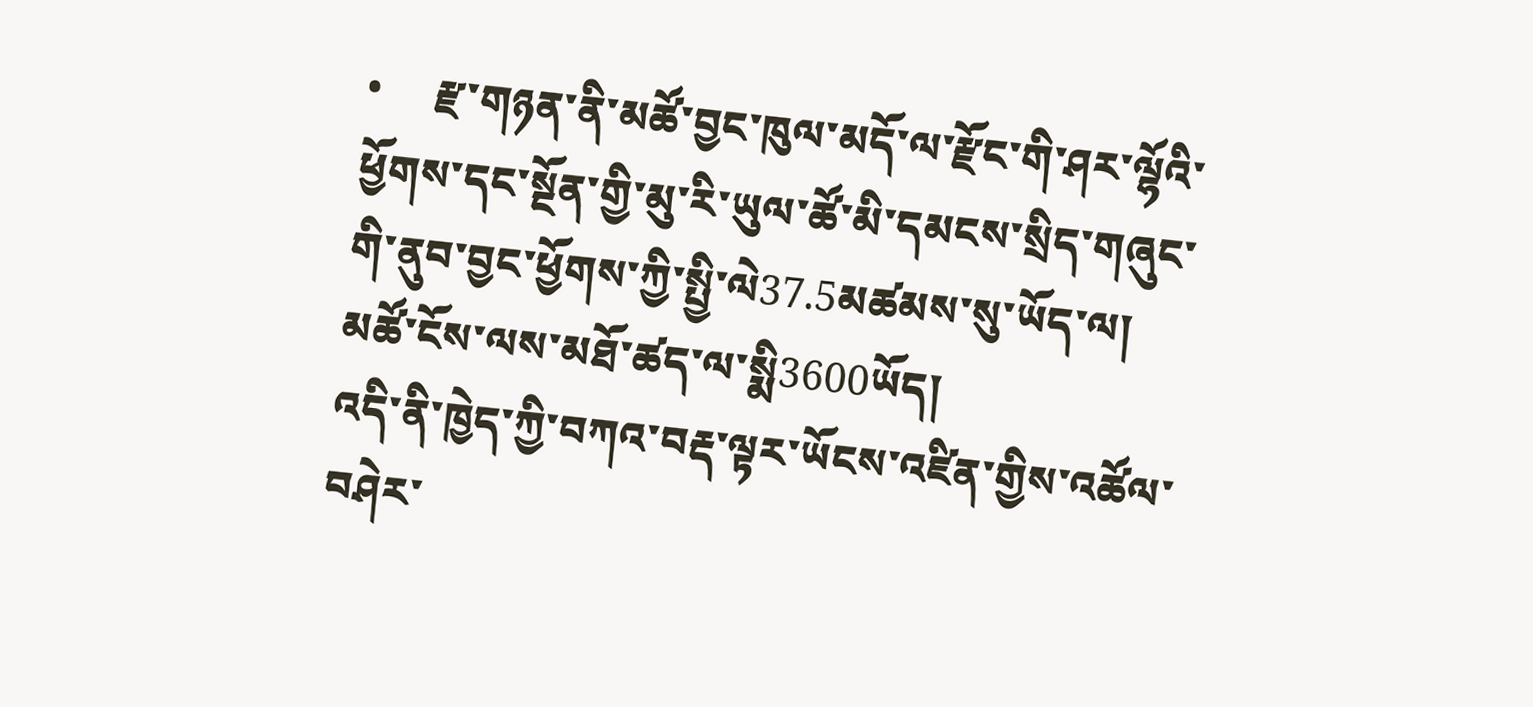•     རྫ་གཉན་ནི་མཚོ་བྱང་ཁུལ་མདོ་ལ་རྫོང་གི་ཤར་ལྷོའི་ཕྱོགས་དང་སྔོན་གྱི་མུ་རི་ཡུལ་ཚོ་མི་དམངས་སྲིད་གཞུང་གི་ནུབ་བྱང་ཕྱོགས་ཀྱི་སྤྱི་ལེ37.5མཚམས་སུ་ཡོད་ལ། མཚོ་ངོས་ལས་མཐོ་ཚད་ལ་སྨི3600ཡོད།
འདི་ནི་ཁྱེད་ཀྱི་བཀའ་བརྡ་ལྟར་ཡོངས་འཛིན་གྱིས་འཚོལ་བཤེར་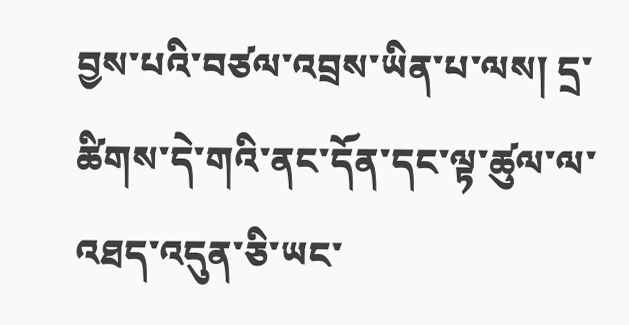བྱས་པའི་བཙལ་འབྲས་ཡིན་པ་ལས། དྲ་ཚིགས་དེ་གའི་ནང་དོན་དང་ལྟ་ཚུལ་ལ་འཐད་འདུན་ཅི་ཡང་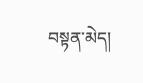བསྟན་མེད།